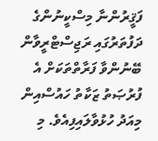ފަޤީރުންނާ މިސްކީނުންގެ ދަފުތަރުގައި ރަޖިސްޓްރީވާން ބޭނުންވާ ފަރާތްތަކަށް އެ ފުރުޞަތު ޒަކާތު ހައުސްއިން މިއަދު ހުޅުވާލައިފިއެވެ. މި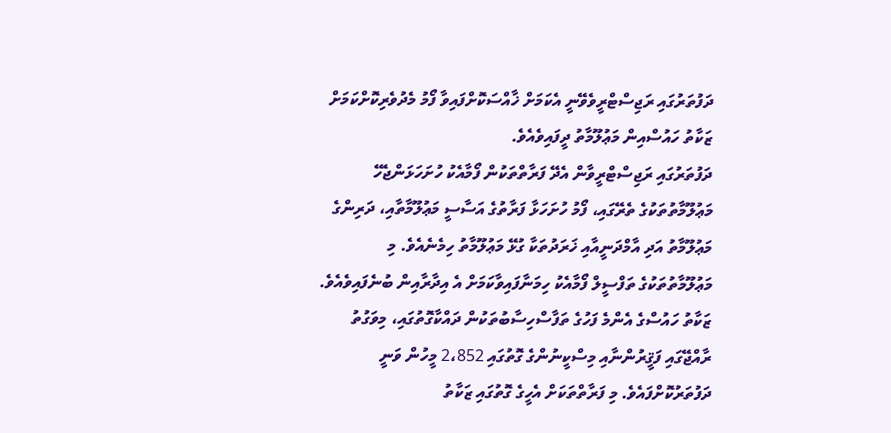ދަފުތަރުގައި ރަޖިސްޓްރީވެވޭނީ އެކަމަށް ޚާއްސަކޮށްފައިވާ ފޯމު މެދުވެރިކޮށްކަމަށް ޒަކާތު ހައުސްއިން މަޢުލޫމާތު ދީފައިވެއެވެ.
ދަފުތަރުގައި ރަޖިސްޓްރީވާން އެދޭ ފަރާތްތަކުން ފޯމާއެކު ހުށަހަޅަންޖެހޭ މަޢުލޫމާތުތަކުގެ ތެރޭގައި، ފޯމު ހުށަހަޅާ ފަރާތުގެ އަސާސީ މަޢުލޫމާތާއި، ދަރިންގެ މަޢުލޫމާތު އަދި އާމްދަނީއާއި ޚަރަދުތަކާ ގުޅޭ މަޢުލޫމާތު ހިމެނެއެވެ. މި މަޢުލޫމާތުތަކުގެ ތަފްސީލް ފޯމާއެކު ހިމަނާފައިވާކަމަށް އެ އިދާރާއިން ބުނެފައިވެއެވެ.
ޒަކާތު ހައުސްގެ އެންމެ ފަހުގެ ތަފާސްހިސާބުތަކުން ދައްކާގޮތުގައި، މިވަގުތު ރާއްޖޭގައި ފަޤީރުންނާއި މިސްކީނުންގެ ގޮތުގައި 2،852 މީހުން ވަނީ ދަފުތަރުކޮށްފައެވެ. މި ފަރާތްތަކަށް އެހީގެ ގޮތުގައި ޒަކާތު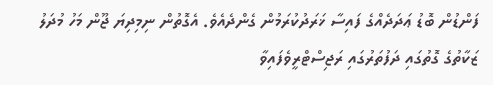ފަންޑުން ބޮޑު ޢަދަދެއްގެ ފައިސާ ޚަރަދުކުރަމުން ގެންދެއެވެ. އެގޮތުން ނިމިދިޔަ ޖޫން މަހު މުދަލު ޒަކާތުގެ ގޮތުގައި ދަފުތަރުގައި ރަޖިސްޓްރީވެފައިވާ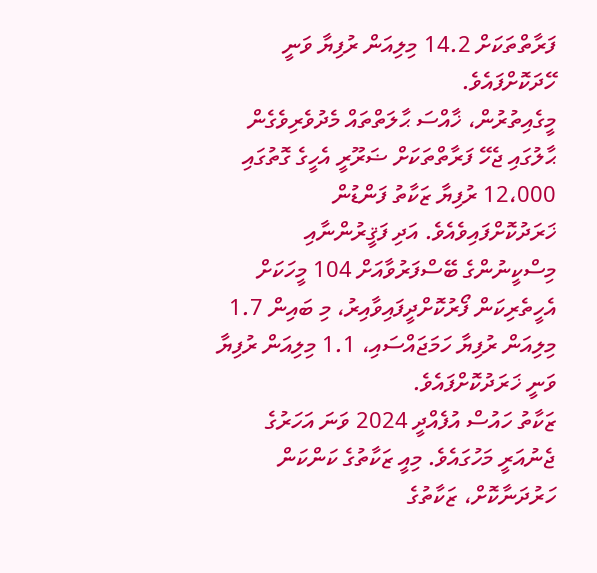ފަރާތްތަކަށް 14.2 މިލިއަން ރުފިޔާ ވަނީ ހޭދަކޮށްފައެވެ.
މީގެއިތުރުން، ޚާއްސަ ޙާލަތްތައް މެދުވެރިވެގެން ޙާލުގައި ޖެހޭ ފަރާތްތަކަށް ޟަރޫރީ އެހީގެ ގޮތުގައި 12،000 ރުފިޔާ ޒަކާތު ފަންޑުން ޚަރަދުކޮށްފައިވެއެވެ. އަދި ފަޤީރުންނާއި މިސްކީނުންގެ ބޭސްފަރުވާއަށް 104 މީހަކަށް އެހީތެރިކަން ފޯރުކޮށްދީފައިވާއިރު، މި ބައިން 1.7 މިލިއަން ރުފިޔާ ހަމަޖައްސައި، 1.1 މިލިއަން ރުފިޔާ ވަނީ ޚަރަދުކޮށްފައެވެ.
ޒަކާތު ހައުސް އުފެއްދީ 2024 ވަނަ އަހަރުގެ ޖެނުއަރީ މަހުގައެވެ. މިއީ ޒަކާތުގެ ކަންކަން ހަރުދަނާކޮށް، ޒަކާތުގެ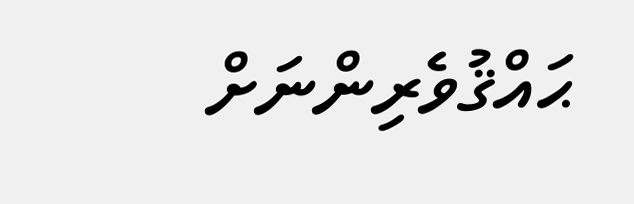ޙައްޤުވެރިންނަށް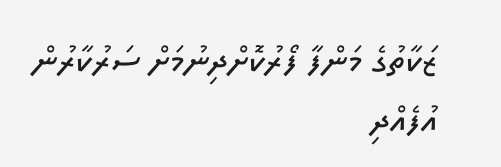ޒަކާތުގެ މަންފާ ފޯރުކޮށްދިނުމަށް ސަރުކާރުން އުފެއްދި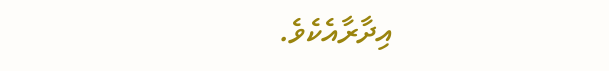އިދާރާއެކެވެ.